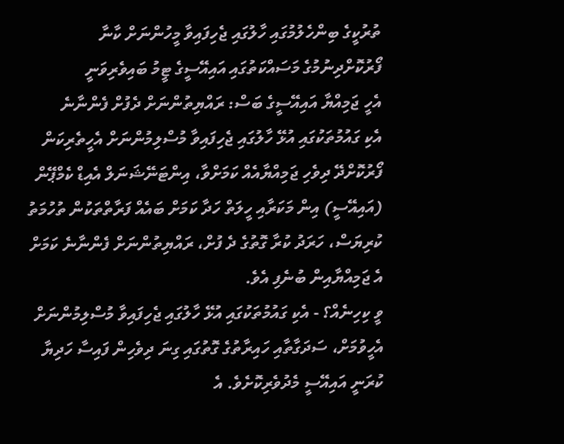ތުރުކީގެ ބިންހެލުމުގައި ހާލުގައި ޖެހިފައިވާ މީހުންނަށް ކާނާ ފޯރުކޮށްދިނުމުގެ މަސައްކަތުގައި އައިއޭސީގެ ޓީމު ބައިވެރިވަނީ
އެހީ ޖަމިއްޔާ އައިއޭސީގެ ބަސް: ރައްޔިތުންނަށް ދެފުށް ފެންނާނެ
އެކި ގައުމުތަކުގައި އުޅޭ ހާލުގައި ޖެހިފައިވާ މުސްލިމުންނަށް އެހީތެރިކަން ފޯރުކޮށްދޭ ދިވެހި ޖަމިއްޔާއެއް ކަމަށްވާ، އިންޓަނޭޝަނަލް އެއިޑް ކެމްޕޭން (އައިއޭސީ) އިން މަކަރާއި ހީލަތް ހަދާ ކަމަށް ބައެއް ފަރާތްތަކުން ތުހުމަތު ކުރިޔަސް، ހަރަދު ކުރާ ގޮތުގެ ދެ ފުށް، ރައްޔިތުންނަށް ފެންނާނެ ކަމަށް އެ ޖަމިއްޔާއިން ބުނެފި އެވެ.
ވީ ކިހިނެއް؟ - އެކި ގައުމުތަކުގައި އުޅޭ ހާލުގައި ޖެހިފައިވާ މުސްލިމުންނަށް އެހީވުމަށް، ސަދަގާތާއި ހައިރާތުގެ ގޮތުގައި ގިނަ ދިވެހިން ފައިސާ ހަދިޔާ ކުރަނީ އައިއޭސީ މެދުވެރިކޮށެވެ. އެ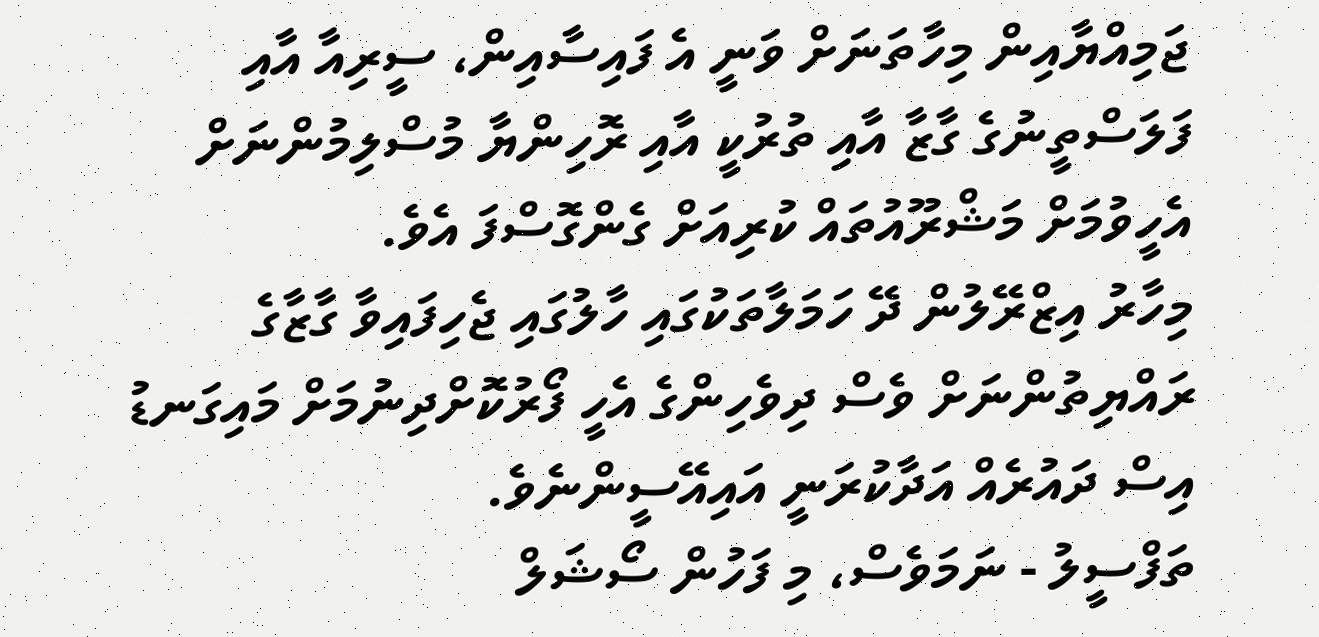ޖަމިއްޔާއިން މިހާތަނަށް ވަނީ އެ ފައިސާއިން، ސީރިއާ އާއި ފަލަސްތީނުގެ ގާޒާ އާއި ތުރުކީ އާއި ރޮހިންޔާ މުސްލިމުންނަށް އެހީވުމަށް މަޝްރޫއުތައް ކުރިއަށް ގެންގޮސްފަ އެވެ.
މިހާރު އިޒްރޭލުން ދޭ ހަމަލާތަކުގައި ހާލުގައި ޖެހިފައިވާ ގާޒާގެ ރައްޔިތުންނަށް ވެސް ދިވެހިންގެ އެހީ ފޯރުކޮށްދިނުމަށް މައިގަނޑު އިސް ދައުރެއް އަދާކުރަނީ އައިއޭސީންނެވެ.
ތަފްސީލު - ނަމަވެސް، މި ފަހުން ސޯޝަލް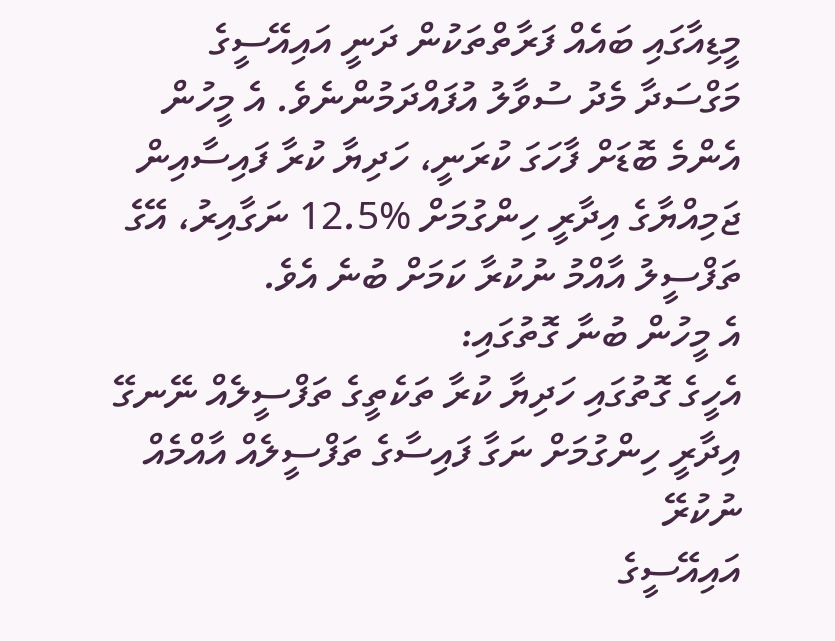މީޑިއާގައި ބައެއް ފަރާތްތަކުން ދަނީ އައިއޭސީގެ މަގްސަދާ މެދު ސުވާލު އުފައްދަމުންނެވެ. އެ މީހުން އެންމެ ބޮޑަށް ފާހަގަ ކުރަނީ، ހަދިޔާ ކުރާ ފައިސާއިން ޖަމިއްޔާގެ އިދާރީ ހިންގުމަށް %12.5 ނަގާއިރު، އޭގެ ތަފްސީލު އާއްމު ނުކުރާ ކަމަށް ބުނެ އެވެ.
އެ މީހުން ބުނާ ގޮތުގައި:
އެހީގެ ގޮތުގައި ހަދިޔާ ކުރާ ތަކެތީގެ ތަފްސީލެއް ނޭނގޭ
އިދާރީ ހިންގުމަށް ނަގާ ފައިސާގެ ތަފްސީލެއް އާއްމެއް ނުކުރޭ
އައިއޭސީގެ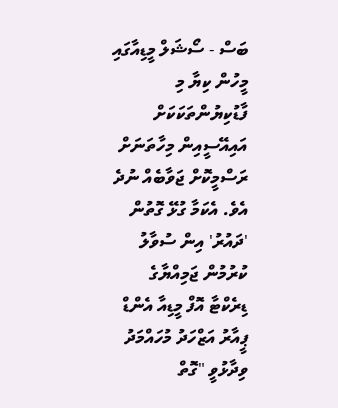ބަސް - ސޯޝަލް މީޑިއާގައި މީހުން ކިޔާ މި ފާޑުކިޔުންތަކަކަށް އައިއޭސީއިން މިހާތަނަށް ރަސްމީކޮށް ޖަވާބެއް ނުދެ އެވެ. އެކަމާ ގުޅޭ ގޮތުން 'ދައުރު' އިން ސުވާލު ކުރުމުން ޖަމިއްޔާގެ ޑިރެކްޓާ އޮފް މީޑިއާ އެންޑް ޕީއާރު އަޒްހަދު މުހައްމަދު ވިދާޅުވީ "ގޮތް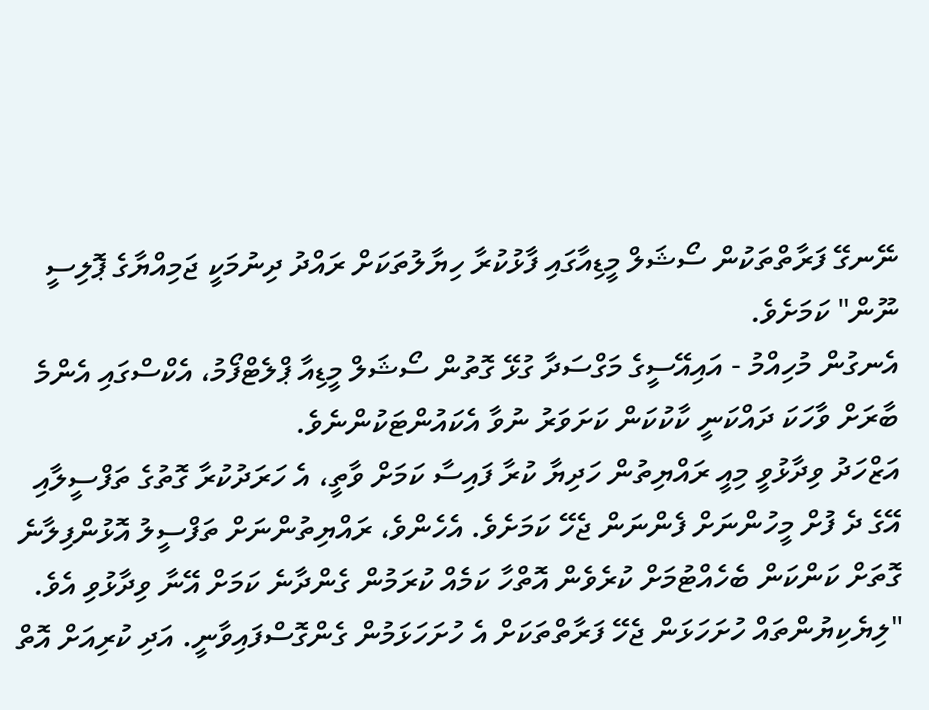ނޭނގޭ ފަރާތްތަކުން ސޯޝަލް މީޑިއާގައި ފާޅުކުރާ ހިޔާލުތަކަށް ރައްދު ދިނުމަކީ ޖަމިއްޔާގެ ޕޮލިސީ ނޫން" ކަމަށެވެ.
އެނގުން މުހިއްމު - އައިއޭސީގެ މަގްސަދާ ގުޅޭ ގޮތުން ސޯޝަލް މީޑިއާ ޕްލެޓްފޯމު، އެކްސްގައި އެންމެ ބާރަށް ވާހަކަ ދައްކަނީ ކާކުކަން ކަށަވަރު ނުވާ އެކައުންޓަކުންނެވެ.
އަޒްހަދު ވިދާޅުވީ މިއީ ރައްޔިތުން ހަދިޔާ ކުރާ ފައިސާ ކަމަށް ވާތީ، އެ ހަރަދުކުރާ ގޮތުގެ ތަފްސީލާއި އޭގެ ދެ ފުށް މީހުންނަށް ފެންނަން ޖެހޭ ކަމަށެވެ. އެހެންވެ، ރައްޔިތުންނަށް ތަފްސީލު އޮޅުންފިލާނެ ގޮތަށް ކަންކަން ބެހެއްޓުމަށް ކުރެވެން އޮތްހާ ކަމެއް ކުރަމުން ގެންދާނެ ކަމަށް އޭނާ ވިދާޅުވި އެވެ.
"ލިޔެކިޔުންތައް ހުށަހަޅަން ޖެހޭ ފަރާތްތަކަށް އެ ހުށަހަޅަމުން ގެންގޮސްފައިވާނީ. އަދި ކުރިއަށް އޮތް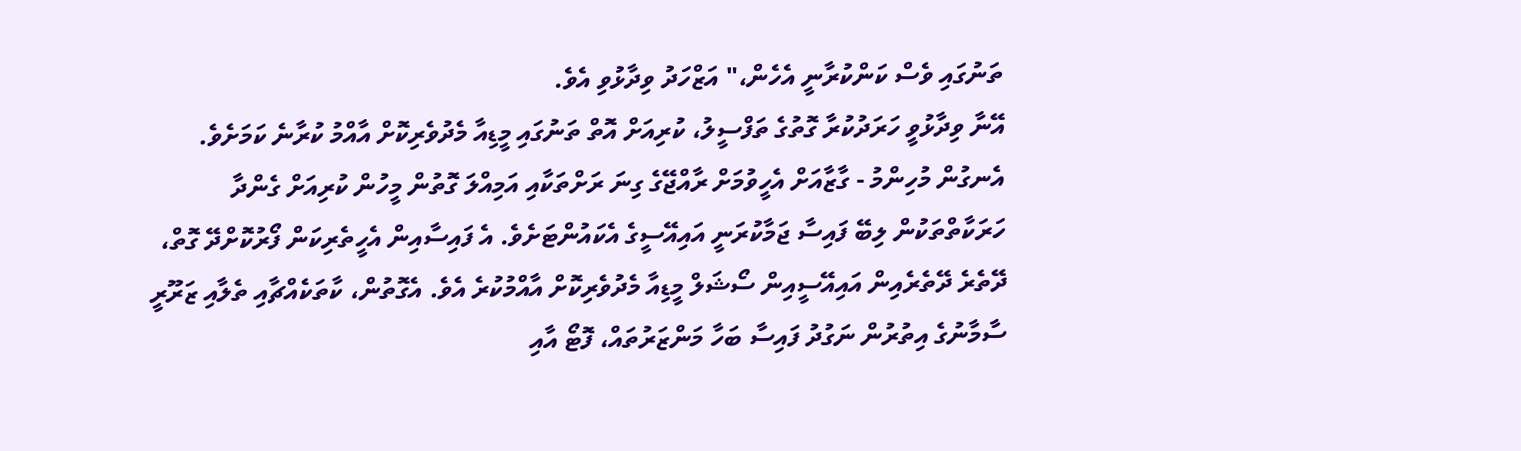ތަނުގައި ވެސް ކަންކުރާނީ އެހެން،" އަޒްހަދު ވިދާޅުވި އެވެ.
އޭނާ ވިދާޅުވީ ހަރަދުކުރާ ގޮތުގެ ތަފްސީލު، ކުރިއަށް އޮތް ތަނުގައި މީޑިއާ މެދުވެރިކޮށް އާއްމު ކުރާނެ ކަމަށެވެ.
އެނގުން މުހިންމު - ގާޒާއަށް އެހީވުމަށް ރާއްޖޭގެ ގިނަ ރަށްތަކާއި އަމިއްލަ ގޮތުން މީހުން ކުރިއަށް ގެންދާ ހަރަކާތްތަކުން ލިބޭ ފައިސާ ޖަމާކުރަނީ އައިއޭސީގެ އެކައުންޓަށެވެ. އެ ފައިސާއިން އެހީތެރިކަން ފޯރުކޮށްދޭ ގޮތް، ދޭތެރެ ދޭތެރެއިން އައިއޭސީއިން ސޯޝަލް މީޑިއާ މެދުވެރިކޮށް އާއްމުކުރެ އެވެ. އެގޮތުން، ކާތަކެއްޗާއި ތެލާއި ޒަރޫރީ ސާމާނުގެ އިތުރުން ނަގުދު ފައިސާ ބަހާ މަންޒަރުތައް، ފޮޓޯ އާއި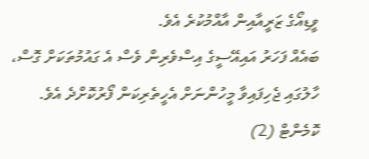ވީޑިއޯގެ ޒަރީއާއިން އާއްމުކުރެ އެވެ.
ބައެއް ފަހަރު އައިއޭސީގެ އިސްވެރިން ވެސް އެ ގައުމުތަކަށް ގޮސް، ހާލުގައި ޖެހިފައިވާ މީހުންނަށް އެހީތެރިކަން ފޯރުކޮށްދެ އެވެ.
ކޮމެންޓް (2)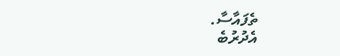ތެފައާސާ.
އެދުރުބެ